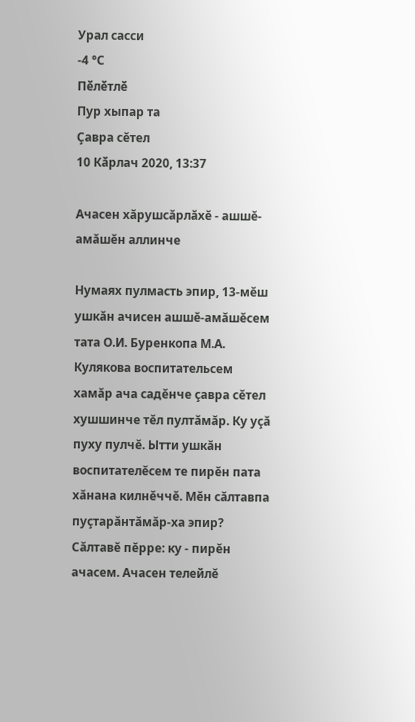Урал сасси
-4 °С
Пӗлӗтлӗ
Пур хыпар та
Çавра сĕтел
10 Кӑрлач 2020, 13:37

Ачасен хăрушсăрлăхĕ - ашшĕ-амăшĕн аллинче

Нумаях пулмасть эпир, 13-мĕш ушкăн ачисен ашшĕ-амăшĕсем тата О.И. Буренкопа М.А. Кулякова воспитательсем хамăр ача садĕнче çавра сĕтел хушшинче тĕл пултăмăр. Ку уçă пуху пулчĕ. Ытти ушкăн воспитателĕсем те пирĕн пата хăнана килнĕччĕ. Мĕн сăлтавпа пуçтарăнтăмăр-ха эпир? Сăлтавĕ пĕрре: ку - пирĕн ачасем. Ачасен телейлĕ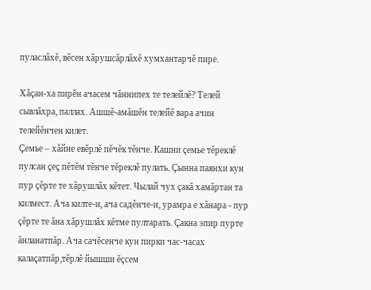пуласлăхĕ, вĕсен хăрушсăрлăхĕ хумхантарчĕ пире.

Хăçан-ха пирĕн ачасем чăннипех те телейлĕ? Телей сывлăхра, паллах. Ашшĕ-амăшĕн телейĕ вара ачин телейĕнчен килет.
Çемье – хăйне евĕрлĕ пĕчĕк тĕнче. Кашни çемье тĕреклĕ пулсан çеç пĕтĕм тĕнче тĕреклĕ пулать. Çынна паянхи кун пур çĕрте те хăрушлăх кĕтет. Чылай чух çакă хамăртан та килмест. Ача килте-и, ача садĕнче-и, урамра е хăнара - пур çĕрте те ăна хăрушлăх кĕтме пултарать. Çакна эпир пурте ăнланатпăр. Ача сачĕсенче кун пирки час-часах калаçатпăр,тĕрлĕ йышши ĕçсем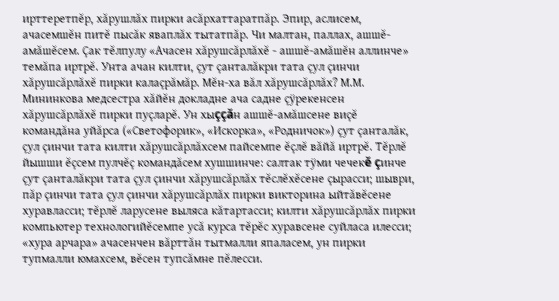ирттеретпĕр, хăрушлăх пирки асăрхаттаратпăр. Эпир, аслисем, ачасемшĕн питĕ пысăк яваплăх тытатпăр. Чи малтан, паллах, ашшĕ-амăшĕсем. Çак тĕлпулу «Ачасен хăрушсăрлăхĕ - ашшĕ-амăшĕн аллинче» темăпа иртрĕ. Унта ачан килти, çут çанталăкри тата çул çинчи хăрушсăрлăхĕ пирки калаçрăмăр. Мĕн-ха вăл хăрушсăрлăх? М.М. Мининкова медсестра хăйĕн докладне ача садне çÿрекенсен хăрушсăрлăхĕ пирки пуçларĕ. Ун хыççăн ашшĕ-амăшсене виçĕ командăна уйăрса («Светофорик», «Искорка», «Родничок») çут çанталăк, çул çинчи тата килти хăрушсăрлăхсем пайсемпе ĕçлĕ вăйă иртрĕ. Тĕрлĕ йышши ĕçсем пулчĕç командăсем хушшинче: салтак тÿми чечекĕ çинче çут çанталăкри тата çул çинчи хăрушсăрлăх тĕслĕхĕсене çырасси; шыври, пăр çинчи тата çул çинчи хăрушсăрлăх пирки викторина ыйтăвĕсене хуравласси; тĕрлĕ ларусене выляса кăтартасси; килти хăрушсăрлăх пирки компьютер технологийĕсемпе усă курса тĕрĕс хуравсене суйласа илесси; «хура арчара» ачасенчен вăрттăн тытмалли япаласем, ун пирки тупмалли юмахсем, вĕсен тупсăмне пĕлесси.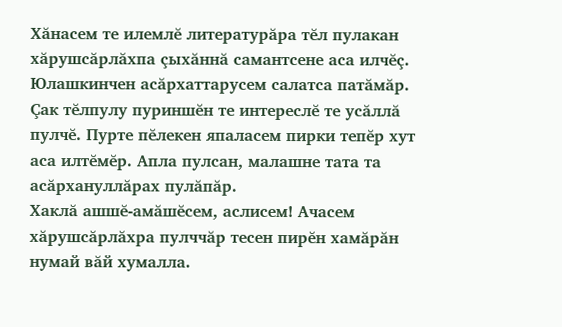Хăнасем те илемлĕ литературăра тĕл пулакан хăрушсăрлăхпа çыхăннă самантсене аса илчĕç. Юлашкинчен асăрхаттарусем салатса патăмăр.
Çак тĕлпулу пуриншĕн те интереслĕ те усăллă пулчĕ. Пурте пĕлекен япаласем пирки тепĕр хут аса илтĕмĕр. Апла пулсан, малашне тата та асăрхануллăрах пулăпăр.
Хаклă ашшĕ-амăшĕсем, аслисем! Ачасем хăрушсăрлăхра пулччăр тесен пирĕн хамăрăн нумай вăй хумалла.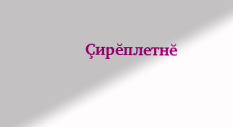Çирĕплетнĕ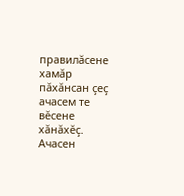правилăсене хамăр пăхăнсан çеç ачасем те вĕсене хăнăхĕç. Ачасен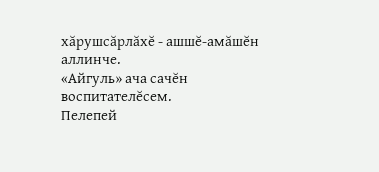хăрушсăрлăхĕ - ашшĕ-амăшĕн аллинче.
«Айгуль» ача сачĕн воспитателĕсем.
Пелепей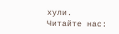хули.
Читайте нас: